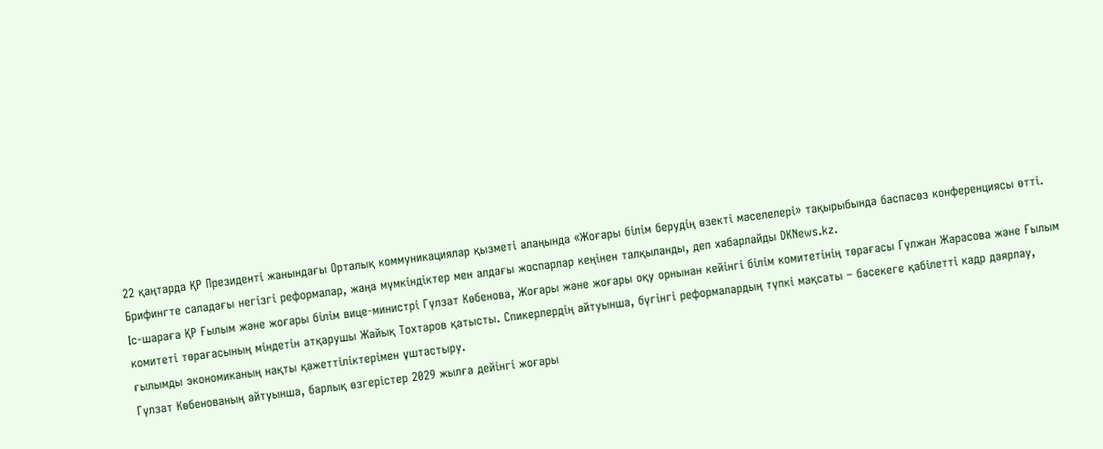22 қаңтарда ҚР Президенті жанындағы Орталық коммуникациялар қызметі алаңында «Жоғары білім берудің өзекті мәселелері» тақырыбында баспасөз конференциясы өтті.
Брифингте саладағы негізгі реформалар, жаңа мүмкіндіктер мен алдағы жоспарлар кеңінен талқыланды, деп хабарлайды DKNews.kz.
Іс-шараға ҚР Ғылым және жоғары білім вице-министрі Гүлзат Көбенова, Жоғары және жоғары оқу орнынан кейінгі білім комитетінің төрағасы Гүлжан Жарасова және Ғылым комитеті төрағасының міндетін атқарушы Жайық Тохтаров қатысты. Спикерлердің айтуынша, бүгінгі реформалардың түпкі мақсаты – бәсекеге қабілетті кадр даярлау, ғылымды экономиканың нақты қажеттіліктерімен ұштастыру.
Гүлзат Көбенованың айтуынша, барлық өзгерістер 2029 жылға дейінгі жоғары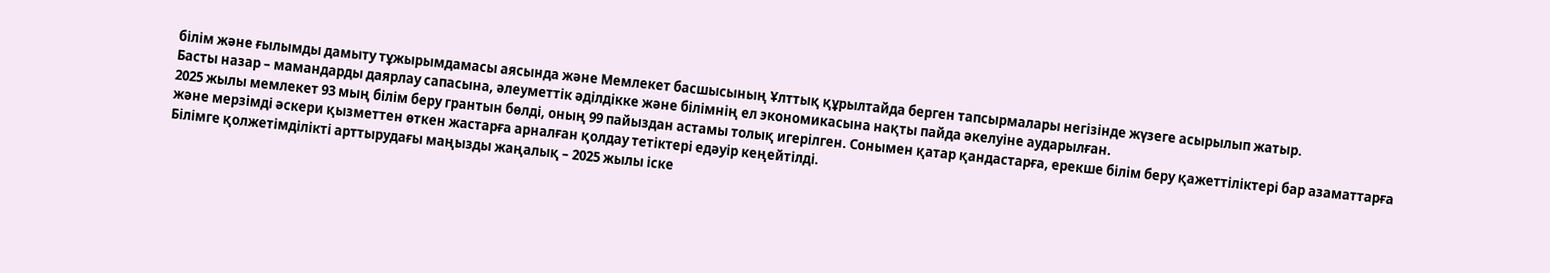білім және ғылымды дамыту тұжырымдамасы аясында және Мемлекет басшысының Ұлттық құрылтайда берген тапсырмалары негізінде жүзеге асырылып жатыр.
Басты назар – мамандарды даярлау сапасына, әлеуметтік әділдікке және білімнің ел экономикасына нақты пайда әкелуіне аударылған.
2025 жылы мемлекет 93 мың білім беру грантын бөлді, оның 99 пайыздан астамы толық игерілген. Сонымен қатар қандастарға, ерекше білім беру қажеттіліктері бар азаматтарға және мерзімді әскери қызметтен өткен жастарға арналған қолдау тетіктері едәуір кеңейтілді.
Білімге қолжетімділікті арттырудағы маңызды жаңалық – 2025 жылы іске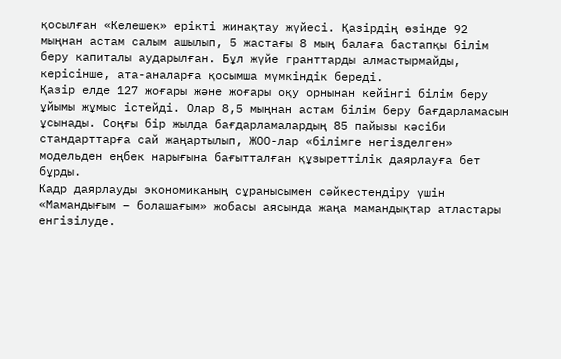қосылған «Келешек» ерікті жинақтау жүйесі. Қазірдің өзінде 92 мыңнан астам салым ашылып, 5 жастағы 8 мың балаға бастапқы білім беру капиталы аударылған. Бұл жүйе гранттарды алмастырмайды, керісінше, ата-аналарға қосымша мүмкіндік береді.
Қазір елде 127 жоғары және жоғары оқу орнынан кейінгі білім беру ұйымы жұмыс істейді. Олар 8,5 мыңнан астам білім беру бағдарламасын ұсынады. Соңғы бір жылда бағдарламалардың 85 пайызы кәсіби стандарттарға сай жаңартылып, ЖОО-лар «білімге негізделген» модельден еңбек нарығына бағытталған құзыреттілік даярлауға бет бұрды.
Кадр даярлауды экономиканың сұранысымен сәйкестендіру үшін «Мамандығым – болашағым» жобасы аясында жаңа мамандықтар атластары енгізілуде.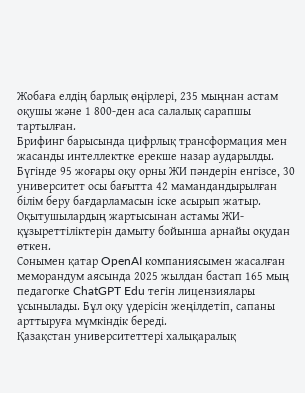Жобаға елдің барлық өңірлері, 235 мыңнан астам оқушы және 1 800-ден аса салалық сарапшы тартылған.
Брифинг барысында цифрлық трансформация мен жасанды интеллектке ерекше назар аударылды. Бүгінде 95 жоғары оқу орны ЖИ пәндерін енгізсе, 30 университет осы бағытта 42 мамандандырылған білім беру бағдарламасын іске асырып жатыр. Оқытушылардың жартысынан астамы ЖИ-құзыреттіліктерін дамыту бойынша арнайы оқудан өткен.
Сонымен қатар OpenAI компаниясымен жасалған меморандум аясында 2025 жылдан бастап 165 мың педагогке ChatGPT Edu тегін лицензиялары ұсынылады. Бұл оқу үдерісін жеңілдетіп, сапаны арттыруға мүмкіндік береді.
Қазақстан университеттері халықаралық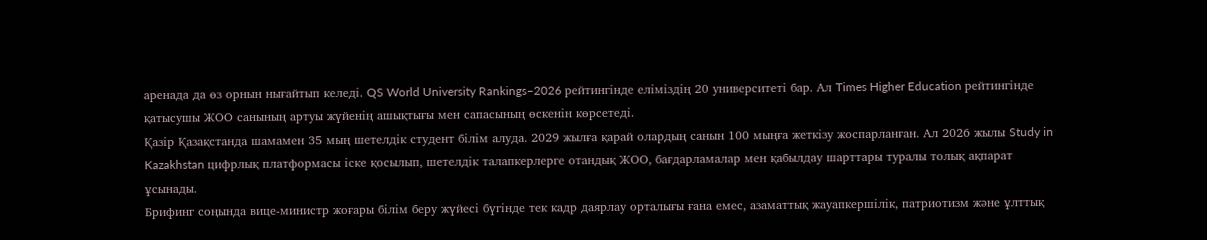аренада да өз орнын нығайтып келеді. QS World University Rankings–2026 рейтингінде еліміздің 20 университеті бар. Ал Times Higher Education рейтингінде қатысушы ЖОО санының артуы жүйенің ашықтығы мен сапасының өскенін көрсетеді.
Қазір Қазақстанда шамамен 35 мың шетелдік студент білім алуда. 2029 жылға қарай олардың санын 100 мыңға жеткізу жоспарланған. Ал 2026 жылы Study in Kazakhstan цифрлық платформасы іске қосылып, шетелдік талапкерлерге отандық ЖОО, бағдарламалар мен қабылдау шарттары туралы толық ақпарат ұсынады.
Брифинг соңында вице-министр жоғары білім беру жүйесі бүгінде тек кадр даярлау орталығы ғана емес, азаматтық жауапкершілік, патриотизм және ұлттық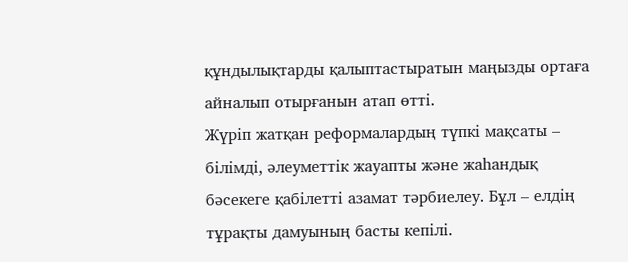құндылықтарды қалыптастыратын маңызды ортаға айналып отырғанын атап өтті.
Жүріп жатқан реформалардың түпкі мақсаты – білімді, әлеуметтік жауапты және жаһандық бәсекеге қабілетті азамат тәрбиелеу. Бұл – елдің тұрақты дамуының басты кепілі.